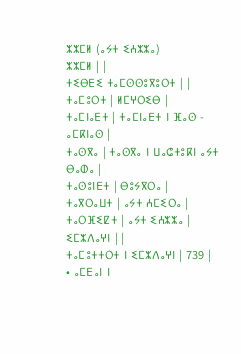ⵣⵣⵎⵍ (ⴰⵢⵜ ⵉⵄⵣⵣⴰ)
ⵣⵣⵎⵍ | |
ⵜⵉⴱⴹⵉ ⵜⴰⵎⵙⵙⵓⴳⵓⵔⵜ | |
ⵜⴰⵎⵓⵔⵜ | ⵍⵎⵖⵔⵉⴱ |
ⵜⴰⵎⵏⴰⴹⵜ | ⵜⴰⵎⵏⴰⴹⵜ ⵏ ⴼⴰⵙ - ⴰⵎⴽⵏⴰⵙ |
ⵜⴰⵙⴳⴰ | ⵜⴰⵙⴳⴰ ⵏ ⵡⴰⵛⵜⵓⴽⵏ ⴰⵢⵜ ⴱⴰⵀⴰ |
ⵜⴰⵙⵓⵏⴹⵜ | ⴱⵓⵢⴳⵔⴰ |
ⵜⴰⴳⵔⴰⵡⵜ | ⴰⵢⵜ ⵄⵎⵉⵔⴰ |
ⵜⴰⵔⴼⵉⵇⵜ | ⴰⵢⵜ ⵉⵄⵣⵣⴰ |
ⵉⵎⵣⴷⴰⵖⵏ | |
ⵜⴰⵎⵓⵜⵜⵔⵜ ⵏ ⵉⵎⵣⴷⴰⵖⵏ | 739 |
• ⴰⵎⴹⴰⵏ ⵏ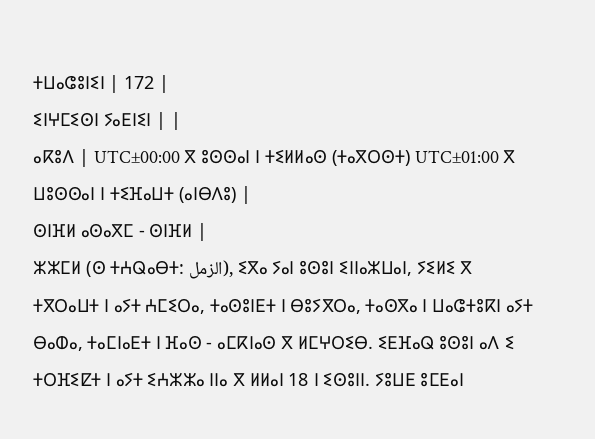ⵜⵡⴰⵛⵓⵏⵉⵏ | 172 |
ⵉⵏⵖⵎⵉⵙⵏ ⵢⴰⴹⵏⵉⵏ | |
ⴰⴽⵓⴷ | UTC±00:00 ⴳ ⵓⵙⵙⴰⵏ ⵏ ⵜⵉⵍⵍⴰⵙ (ⵜⴰⴳⵔⵙⵜ) UTC±01:00 ⴳ ⵡⵓⵙⵙⴰⵏ ⵏ ⵜⵉⴼⴰⵡⵜ (ⴰⵏⴱⴷⵓ) |
ⵙⵏⴼⵍ ⴰⵙⴰⴳⵎ - ⵙⵏⴼⵍ |
ⵣⵣⵎⵍ (ⵙ ⵜⵄⵕⴰⴱⵜ: الزمل), ⵉⴳⴰ ⵢⴰⵏ ⵓⵙⵓⵏ ⵉⵏⵏⴰⵣⵡⴰⵏ, ⵢⵉⵍⵉ ⴳ ⵜⴳⵔⴰⵡⵜ ⵏ ⴰⵢⵜ ⵄⵎⵉⵔⴰ, ⵜⴰⵙⵓⵏⴹⵜ ⵏ ⴱⵓⵢⴳⵔⴰ, ⵜⴰⵙⴳⴰ ⵏ ⵡⴰⵛⵜⵓⴽⵏ ⴰⵢⵜ ⴱⴰⵀⴰ, ⵜⴰⵎⵏⴰⴹⵜ ⵏ ⴼⴰⵙ - ⴰⵎⴽⵏⴰⵙ ⴳ ⵍⵎⵖⵔⵉⴱ. ⵉⴹⴼⴰⵕ ⵓⵙⵓⵏ ⴰⴷ ⵉ ⵜⵔⴼⵉⵇⵜ ⵏ ⴰⵢⵜ ⵉⵄⵣⵣⴰ ⵏⵏⴰ ⴳ ⵍⵍⴰⵏ 18 ⵏ ⵉⵙⵓⵏⵏ. ⵢⵓⵡⴹ ⵓⵎⴹⴰⵏ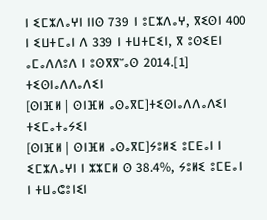ⵏ ⵉⵎⵣⴷⴰⵖⵏ ⵏⵏⵙ 739 ⵏ ⵓⵎⵣⴷⴰⵖ, ⴳⵉⵙⵏ 400 ⵏ ⵉⵡⵜⵎⴰⵏ ⴷ 339 ⵏ ⵜⵡⵜⵎⵉⵏ, ⴳ ⵓⵙⵉⴹⵏ ⴰⵎⴰⴷⴷⵓⴷ ⵏ ⵓⵙⴳⴳⵯⴰⵙ 2014.[1]
ⵜⵉⵙⵏⴰⴷⴷⴰⴷⵉⵏ
[ⵙⵏⴼⵍ | ⵙⵏⴼⵍ ⴰⵙⴰⴳⵎ]ⵜⵉⵙⵏⴰⴷⴷⴰⴷⵉⵏ ⵜⵉⵎⴰⵜⴰⵢⵉⵏ
[ⵙⵏⴼⵍ | ⵙⵏⴼⵍ ⴰⵙⴰⴳⵎ]ⵢⵓⵍⵉ ⵓⵎⴹⴰⵏ ⵏ ⵉⵎⵣⴷⴰⵖⵏ ⵏ ⵣⵣⵎⵍ ⵙ 38.4%, ⵢⵓⵍⵉ ⵓⵎⴹⴰⵏ ⵏ ⵜⵡⴰⵛⵓⵏⵉⵏ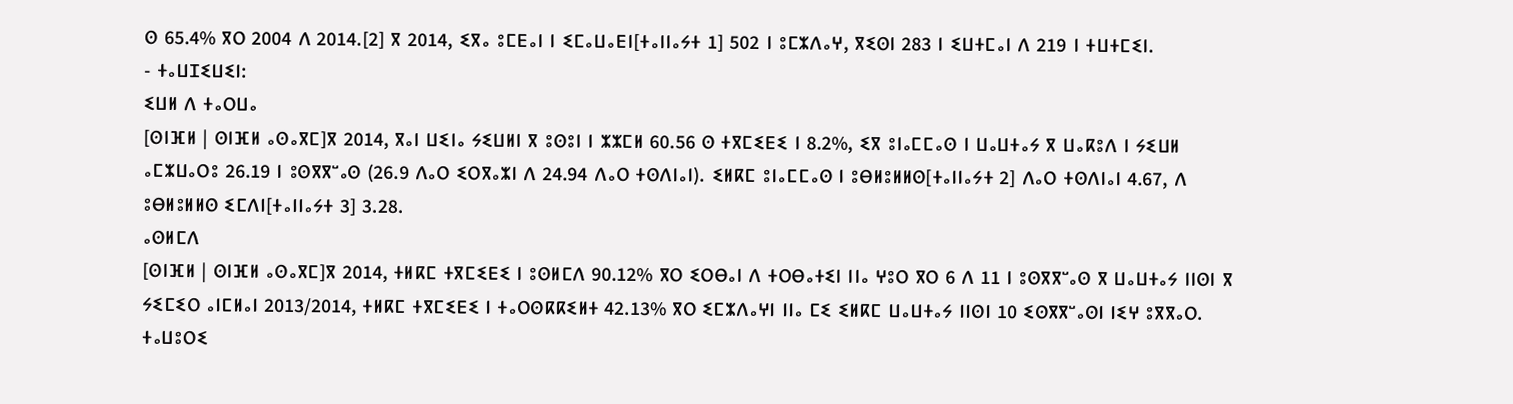ⵙ 65.4% ⴳⵔ 2004 ⴷ 2014.[2] ⴳ 2014, ⵉⴳⴰ ⵓⵎⴹⴰⵏ ⵏ ⵉⵎⴰⵡⴰⴹⵏ[ⵜⴰⵏⵏⴰⵢⵜ 1] 502 ⵏ ⵓⵎⵣⴷⴰⵖ, ⴳⵉⵙⵏ 283 ⵏ ⵉⵡⵜⵎⴰⵏ ⴷ 219 ⵏ ⵜⵡⵜⵎⵉⵏ.
- ⵜⴰⵡⵊⵉⵡⵉⵏ:
ⵉⵡⵍ ⴷ ⵜⴰⵔⵡⴰ
[ⵙⵏⴼⵍ | ⵙⵏⴼⵍ ⴰⵙⴰⴳⵎ]ⴳ 2014, ⴳⴰⵏ ⵡⵉⵏⴰ ⵢⵉⵡⵍⵏ ⴳ ⵓⵙⵓⵏ ⵏ ⵣⵣⵎⵍ 60.56 ⵙ ⵜⴳⵎⵉⴹⵉ ⵏ 8.2%, ⵉⴳ ⵓⵏⴰⵎⵎⴰⵙ ⵏ ⵡⴰⵡⵜⴰⵢ ⴳ ⵡⴰⴽⵓⴷ ⵏ ⵢⵉⵡⵍ ⴰⵎⵣⵡⴰⵔⵓ 26.19 ⵏ ⵓⵙⴳⴳⵯⴰⵙ (26.9 ⴷⴰⵔ ⵉⵔⴳⴰⵣⵏ ⴷ 24.94 ⴷⴰⵔ ⵜⵙⴷⵏⴰⵏ). ⵉⵍⴽⵎ ⵓⵏⴰⵎⵎⴰⵙ ⵏ ⵓⴱⵍⵓⵍⵍⵙ[ⵜⴰⵏⵏⴰⵢⵜ 2] ⴷⴰⵔ ⵜⵙⴷⵏⴰⵏ 4.67, ⴷ ⵓⴱⵍⵓⵍⵍⵙ ⵉⵎⴷⵏ[ⵜⴰⵏⵏⴰⵢⵜ 3] 3.28.
ⴰⵙⵍⵎⴷ
[ⵙⵏⴼⵍ | ⵙⵏⴼⵍ ⴰⵙⴰⴳⵎ]ⴳ 2014, ⵜⵍⴽⵎ ⵜⴳⵎⵉⴹⵉ ⵏ ⵓⵙⵍⵎⴷ 90.12% ⴳⵔ ⵉⵔⴱⴰⵏ ⴷ ⵜⵔⴱⴰⵜⵉⵏ ⵏⵏⴰ ⵖⵓⵔ ⴳⵔ 6 ⴷ 11 ⵏ ⵓⵙⴳⴳⵯⴰⵙ ⴳ ⵡⴰⵡⵜⴰⵢ ⵏⵏⵙⵏ ⴳ ⵢⵉⵎⵉⵔ ⴰⵏⵎⵍⴰⵏ 2013/2014, ⵜⵍⴽⵎ ⵜⴳⵎⵉⴹⵉ ⵏ ⵜⴰⵔⵙⴽⴽⵉⵍⵜ 42.13% ⴳⵔ ⵉⵎⵣⴷⴰⵖⵏ ⵏⵏⴰ ⵎⵉ ⵉⵍⴽⵎ ⵡⴰⵡⵜⴰⵢ ⵏⵏⵙⵏ 10 ⵉⵙⴳⴳⵯⴰⵙⵏ ⵏⵉⵖ ⵓⴳⴳⴰⵔ.
ⵜⴰⵡⵓⵔⵉ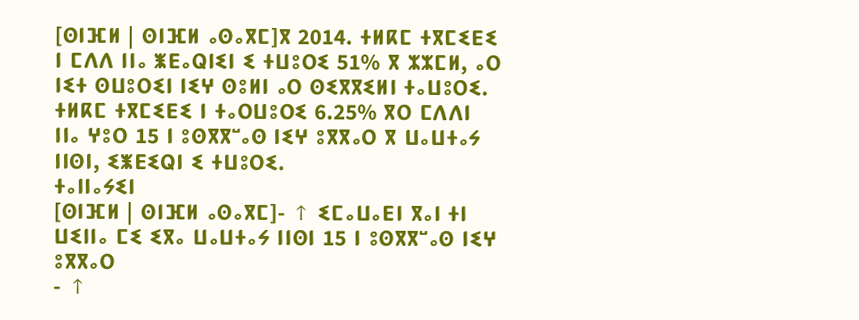[ⵙⵏⴼⵍ | ⵙⵏⴼⵍ ⴰⵙⴰⴳⵎ]ⴳ 2014. ⵜⵍⴽⵎ ⵜⴳⵎⵉⴹⵉ ⵏ ⵎⴷⴷ ⵏⵏⴰ ⵥⴹⴰⵕⵏⵉⵏ ⵉ ⵜⵡⵓⵔⵉ 51% ⴳ ⵣⵣⵎⵍ, ⴰⵔ ⵏⵉⵜ ⵙⵡⵓⵔⵉⵏ ⵏⵉⵖ ⵙⵓⵍⵏ ⴰⵔ ⵙⵉⴳⴳⵉⵍⵏ ⵜⴰⵡⵓⵔⵉ. ⵜⵍⴽⵎ ⵜⴳⵎⵉⴹⵉ ⵏ ⵜⴰⵔⵡⵓⵔⵉ 6.25% ⴳⵔ ⵎⴷⴷⵏ ⵏⵏⴰ ⵖⵓⵔ 15 ⵏ ⵓⵙⴳⴳⵯⴰⵙ ⵏⵉⵖ ⵓⴳⴳⴰⵔ ⴳ ⵡⴰⵡⵜⴰⵢ ⵏⵏⵙⵏ, ⵉⵥⴹⵉⵕⵏ ⵉ ⵜⵡⵓⵔⵉ.
ⵜⴰⵏⵏⴰⵢⵉⵏ
[ⵙⵏⴼⵍ | ⵙⵏⴼⵍ ⴰⵙⴰⴳⵎ]- ↑ ⵉⵎⴰⵡⴰⴹⵏ ⴳⴰⵏ ⵜⵏ ⵡⵉⵏⵏⴰ ⵎⵉ ⵉⴳⴰ ⵡⴰⵡⵜⴰⵢ ⵏⵏⵙⵏ 15 ⵏ ⵓⵙⴳⴳⵯⴰⵙ ⵏⵉⵖ ⵓⴳⴳⴰⵔ
- ↑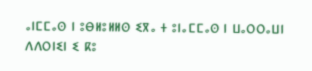ⴰⵏⵎⵎⴰⵙ ⵏ ⵓⴱⵍⵓⵍⵍⵙ ⵉⴳⴰ ⵜ ⵓⵏⴰⵎⵎⴰⵙ ⵏ ⵡⴰⵔⵔⴰⵡⵏ ⴷⴷⵔⵏⵉⵏ ⵉ ⴽⵓ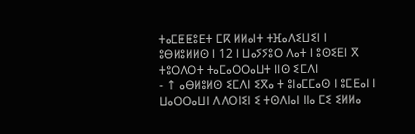ⵜⴰⵎⵟⵟⵓⴹⵜ ⵎⴽ ⵍⵍⴰⵏⵜ ⵜⴼⴰⴷⵉⵡⵉⵏ ⵏ ⵓⴱⵍⵓⵍⵍⵙ ⵏ 12 ⵏ ⵡⴰⵢⵢⵓⵔ ⴷⴰⵜ ⵏ ⵓⵙⵉⴹⵏ ⴳ ⵜⵓⵔⴷⵔⵜ ⵜⴰⵎⴰⵔⵔⴰⵡⵜ ⵏⵏⵙ ⵉⵎⴷⵏ
- ↑ ⴰⴱⵍⵓⵍⵙ ⵉⵎⴷⵏ ⵉⴳⴰ ⵜ ⵓⵏⴰⵎⵎⴰⵙ ⵏ ⵓⵎⴹⴰⵏ ⵏ ⵡⴰⵔⵔⴰⵡⵏ ⴷⴷⵔⵏⵉⵏ ⵉ ⵜⵙⴷⵏⴰⵏ ⵏⵏⴰ ⵎⵉ ⵉⵍⵍⴰ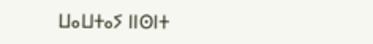ⵡⴰⵡⵜⴰⵢ ⵏⵏⵙⵏⵜ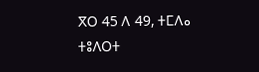ⴳⵔ 45 ⴷ 49, ⵜⵎⴷⴰ ⵜⵓⴷⵔⵜ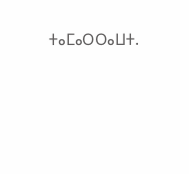ⵜⴰⵎⴰⵔⵔⴰⵡⵜ.